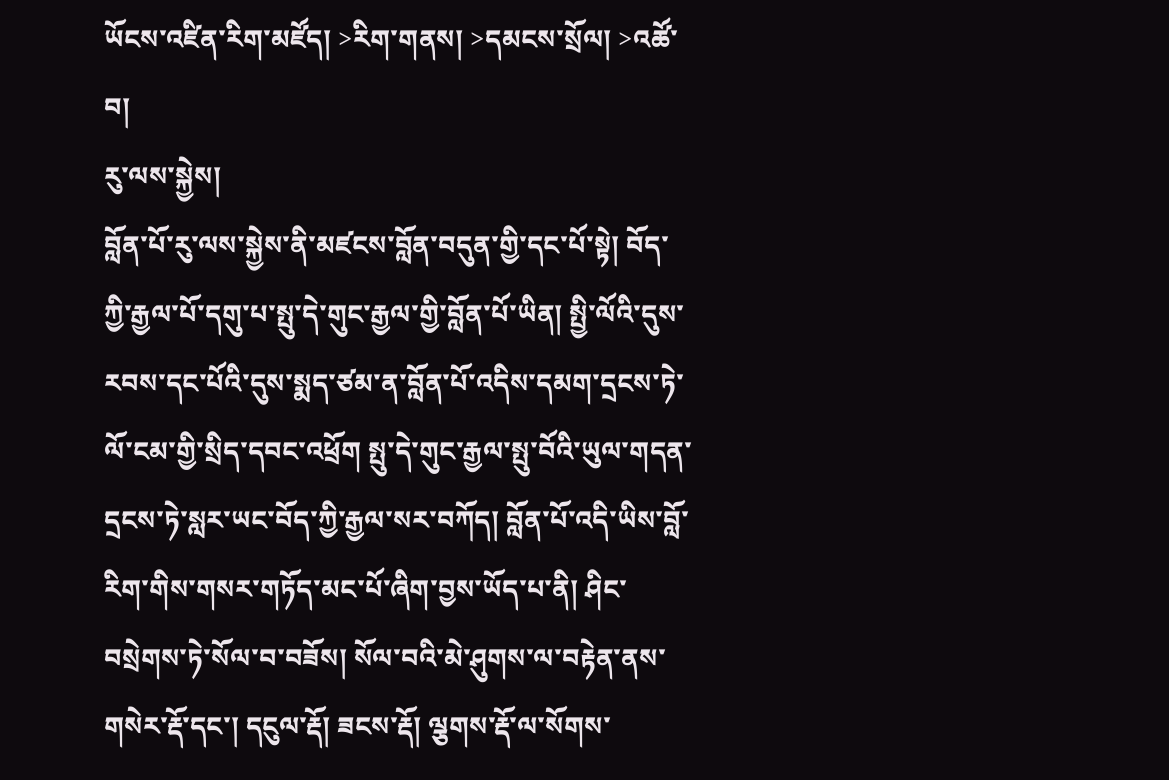ཡོངས་འཛིན་རིག་མཛོད། >རིག་གནས། >དམངས་སྲོལ། >འཚོ་བ།
རུ་ལས་སྐྱེས།
བློན་པོ་རུ་ལས་སྐྱེས་ནི་མཛངས་བློན་བདུན་གྱི་དང་པོ་སྟེ། བོད་ཀྱི་རྒྱལ་པོ་དགུ་པ་སྤུ་དེ་གུང་རྒྱལ་གྱི་བློན་པོ་ཡིན། སྤྱི་ལོའི་དུས་རབས་དང་པོའི་དུས་སྨད་ཙམ་ན་བློན་པོ་འདིས་དམག་དྲངས་ཏེ་ལོ་ངམ་གྱི་སྲིད་དབང་འཕྲོག སྤུ་དེ་གུང་རྒྱལ་སྤུ་བོའི་ཡུལ་གདན་དྲངས་ཏེ་སླར་ཡང་བོད་ཀྱི་རྒྱལ་སར་བཀོད། བློན་པོ་འདི་ཡིས་བློ་རིག་གིས་གསར་གཏོད་མང་པོ་ཞིག་བྱས་ཡོད་པ་ནི། ཤིང་བསྲེགས་ཏེ་སོལ་བ་བཟོས། སོལ་བའི་མེ་ཤུགས་ལ་བརྟེན་ནས་གསེར་རྡོ་དང་། དངུལ་རྡོ། ཟངས་རྡོ། ལྕགས་རྡོ་ལ་སོགས་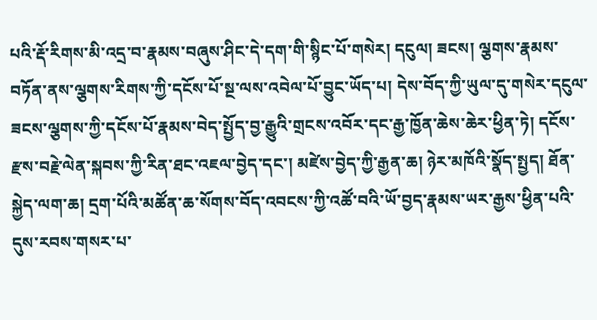པའི་རྡོ་རིགས་མི་འདྲ་བ་རྣམས་བཞུས་ཤིང་དེ་དག་གི་སྙིང་པོ་གསེར། དངུལ། ཟངས། ལྕགས་རྣམས་བཏོན་ནས་ལྕགས་རིགས་ཀྱི་དངོས་པོ་སྔ་ལས་འབེལ་པོ་བྱུང་ཡོད་པ། དེས་བོད་ཀྱི་ཡུལ་དུ་གསེར་དངུལ་ཟངས་ལྕགས་ཀྱི་དངོས་པོ་རྣམས་བེད་སྤྱོད་བྱ་རྒྱུའི་གྲངས་འབོར་དང་རྒྱ་ཁྱོན་ཆེས་ཆེར་ཕྱིན་ཏེ། དངོས་རྫས་བརྗེ་ལེན་སྐབས་ཀྱི་རིན་ཐང་འཇལ་བྱེད་དང་། མཛེས་བྱེད་ཀྱི་རྒྱན་ཆ། ཉེར་མཁོའི་སྣོད་སྤྱད། ཐོན་སྐྱེད་ལག་ཆ། དྲག་པོའི་མཚོན་ཆ་སོགས་བོད་འབངས་ཀྱི་འཚོ་བའི་ཡོ་བྱད་རྣམས་ཡར་རྒྱས་ཕྱིན་པའི་དུས་རབས་གསར་པ་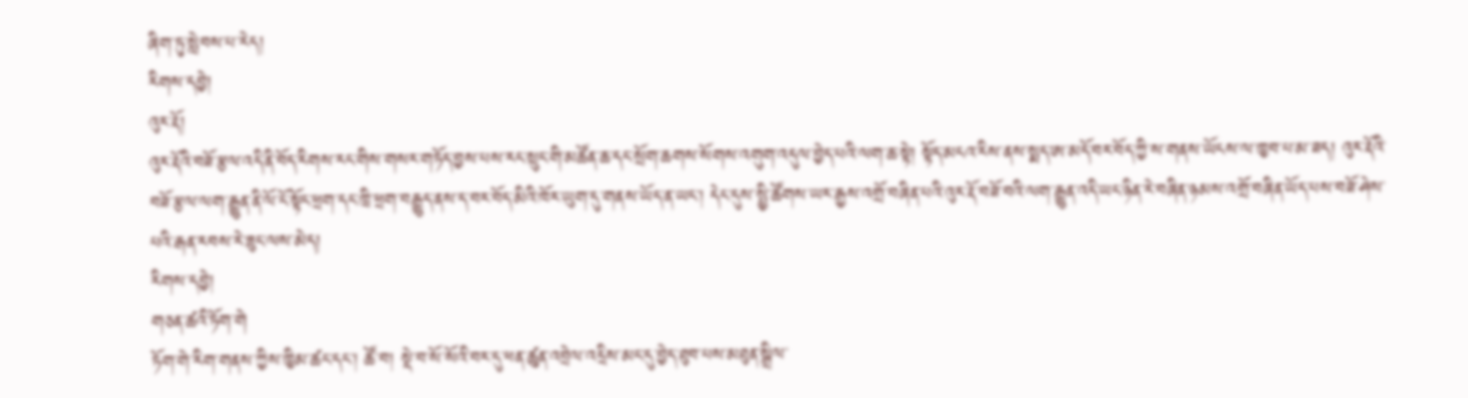ཞིག་ཏུ་སླེབས་པ་རེད།
རིགས་དབྱེ།
འུར་རྡོ།
འུར་རྡོའི་བཟོ་རྩལ་འདི་ནི་བོད་རིགས་རང་གིས་གསར་གཏོད་བྱས་པས་རང་སྲུང་གི་མཚོན་ཆ་དང་སྲོག་ཆགས་སོགས་འགུག་འདུལ་བྱེད་པའི་ལག་ཆ་སྟེ། སྟོད་མངའ་རིས་ནས་སྨད་ཨ་མདོ་བར་བོད་ཀྱི་ས་གནས་ཡོངས་ལ་ཁྱབ་པ་མ་ཟད། འུར་རྡོའི་བཟོ་རྩལ་ལག་རྒྱུན་ནི་ལོ་ངོ་སྟོང་ཕྲག་དང་ཁྲི་ཕྲག་བརྒྱུད་ནས་ད་བར་བོད་མིའི་ཁོར་ཡུག་དུ་གནས་ཡོད་ན་ཡང་། དེང་དུས་སྤྱི་ཚོགས་ཡར་རྒྱས་འགྲོ་བཞིན་པའི་འུར་རྡོ་བཟོ་བའི་ལག་རྒྱུན་འདི་ཡང་ཉིན་རེ་བཞིན་ཉམས་འགྲོ་བཞིན་ཡོད་པས་བཟོ་ཤེས་པའི་རྒན་རབས་རེ་ཟུང་ལས་མེད།
རིགས་དབྱེ།
གཅན་ཚའི་ཏོག་གེ
ཏོག་གེ་རིག་གནས་ཀྱིས་ཁྱིམ་ཚང་དང་། ཚོ་བ། སྡེ་བ་སོ་སོའི་བར་དུ་ཕན་ཚུན་འབྲེལ་འདྲིས་མང་དུ་བྱེད་ཐུབ་པས་མཐུན་སྒྲིལ་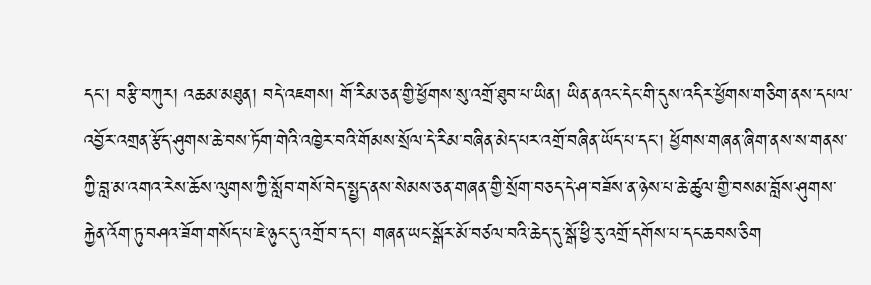དང་། བརྩི་བཀུར། འཆམ་མཐུན། བདེ་འཇགས། གོ་རིམ་ཅན་གྱི་ཕྱོགས་སུ་འགྲོ་ཐུབ་པ་ཡིན། ཡིན་ནའང་དེང་གི་དུས་འདིར་ཕྱོགས་གཅིག་ནས་དཔལ་འབྱོར་འགྲན་རྩོད་ཤུགས་ཆེ་བས་ཏོག་གེའི་འཁྱེར་བའི་གོམས་སྲོལ་དེ་རིམ་བཞིན་མེད་པར་འགྲོ་བཞིན་ཡོད་པ་དང་། ཕྱོགས་གཞན་ཞིག་ནས་ས་གནས་ཀྱི་བླ་མ་འགའ་རེས་ཆོས་ལུགས་ཀྱི་སློབ་གསོ་བེད་སྤྱད་ནས་སེམས་ཅན་གཞན་གྱི་སྲོག་བཅད་དེ་ཤ་བཟོས་ན་ཉེས་པ་ཆེ་ཚུལ་གྱི་བསམ་བློས་ཤུགས་རྐྱེན་འོག་ཏུ་བཤའ་ཟོག་གསོད་པ་ཇེ་ཉུང་དུ་འགྲོ་བ་དང་། གཞན་ཡང་སྒོར་མོ་བཙལ་བའི་ཆེད་དུ་སྒོ་ཕྱི་རུ་འགྲོ་དགོས་པ་དང་ཆབས་ཅིག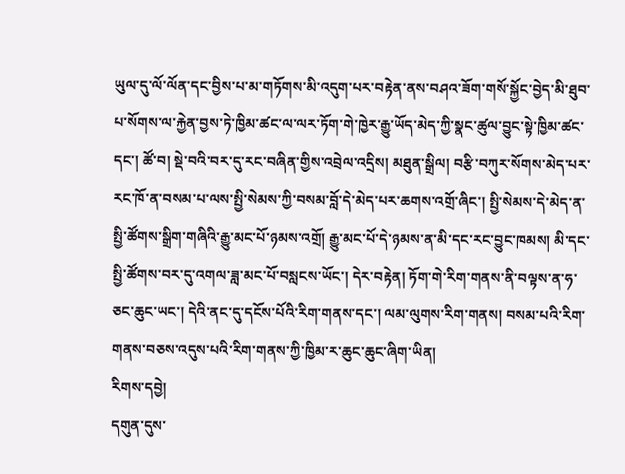ཡུལ་དུ་ལོ་ལོན་དང་བྱིས་པ་མ་གཏོགས་མི་འདུག་པར་བརྟེན་ནས་བཤའ་ཟོག་གསོ་སྐྱོང་བྱེད་མི་ཐུབ་པ་སོགས་ལ་རྐྱེན་བྱས་ཏེ་ཁྱིམ་ཚང་ལ་ལར་ཏོག་གེ་ཁྱེར་རྒྱུ་ཡོད་མེད་ཀྱི་སྣང་ཚུལ་བྱུང་སྟེ་ཁྱིམ་ཚང་དང་། ཚོ་བ། སྡེ་བའི་བར་དུ་རང་བཞིན་གྱིས་འབྲེལ་འདྲིས། མཐུན་སྒྲིལ། བརྩི་བཀུར་སོགས་མེད་པར་རང་ཁོ་ན་བསམ་པ་ལས་སྤྱི་སེམས་ཀྱི་བསམ་བློ་དེ་མེད་པར་ཆགས་འགྲོ་ཞིང་། སྤྱི་སེམས་དེ་མེད་ན་སྤྱི་ཚོགས་སྒྲིག་གཞིའི་རྒྱུ་མང་པོ་ཉམས་འགྲོ། རྒྱུ་མང་པོ་དེ་ཉམས་ན་མི་དང་རང་བྱུང་ཁམས། མི་དང་སྤྱི་ཚོགས་བར་དུ་འགལ་ཟླ་མང་པོ་བསླངས་ཡོང་། དེར་བརྟེན། ཏོག་གེ་རིག་གནས་ནི་བལྟས་ན་ཧ་ཅང་ཆུང་ཡང་། དེའི་ནང་དུ་དངོས་པོའི་རིག་གནས་དང་། ལམ་ལུགས་རིག་གནས། བསམ་པའི་རིག་གནས་བཅས་འདུས་པའི་རིག་གནས་ཀྱི་ཁྱིམ་ར་ཆུང་ཆུང་ཞིག་ཡིན།
རིགས་དབྱེ།
དགུན་དུས་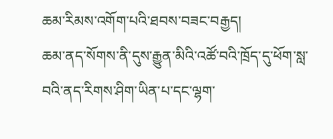ཆམ་རིམས་འགོག་པའི་ཐབས་བཟང་བརྒྱད།
ཆམ་ནད་སོགས་ནི་དུས་རྒྱུན་མིའི་འཚོ་བའི་ཁྲོད་དུ་ཕོག་སླ་བའི་ནད་རིགས་ཤིག་ཡིན་པ་དང་ལྷག་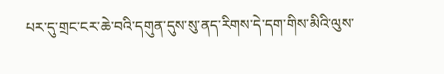པར་དུ་གྲང་ངར་ཆེ་བའི་དགུན་དུས་སུ་ནད་རིགས་དེ་དག་གིས་མིའི་ལུས་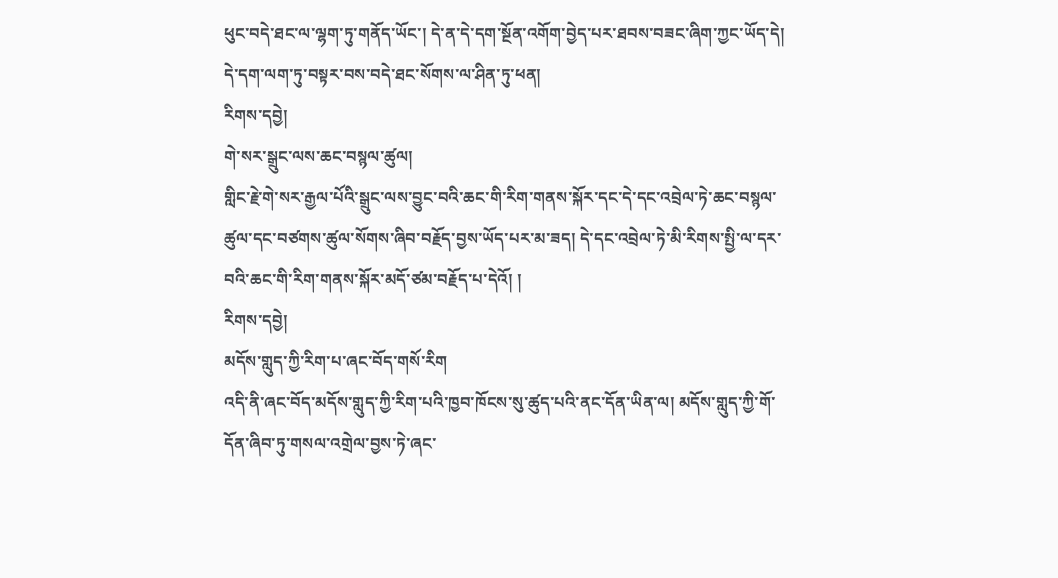ཕུང་བདེ་ཐང་ལ་ལྷག་ཏུ་གནོད་ཡོང་། དེ་ན་དེ་དག་སྔོན་འགོག་བྱེད་པར་ཐབས་བཟང་ཞིག་ཀྱང་ཡོད་དེ། དེ་དག་ལག་ཏུ་བསྟར་བས་བདེ་ཐང་སོགས་ལ་ཤིན་ཏུ་ཕན།
རིགས་དབྱེ།
གེ་སར་སྒྲུང་ལས་ཆང་བསྙལ་ཚུལ།
གླིང་རྗེ་གེ་སར་རྒྱལ་པོའི་སྒྲུང་ལས་བྱུང་བའི་ཆང་གི་རིག་གནས་སྐོར་དང་དེ་དང་འབྲེལ་ཏེ་ཆང་བསྙལ་ཚུལ་དང་བཙགས་ཚུལ་སོགས་ཞིབ་བརྗོད་བྱས་ཡོད་པར་མ་ཟད། དེ་དང་འབྲེལ་ཏེ་མི་རིགས་སྤྱི་ལ་དར་བའི་ཆང་གི་རིག་གནས་སྐོར་མདོ་ཙམ་བརྗོད་པ་དེའོ། །
རིགས་དབྱེ།
མདོས་གླུད་ཀྱི་རིག་པ་ཞང་བོད་གསོ་རིག
འདི་ནི་ཞང་བོད་མདོས་གླུད་ཀྱི་རིག་པའི་ཁྱབ་ཁོངས་སུ་ཚུད་པའི་ནང་དོན་ཡིན་ལ། མདོས་གླུད་ཀྱི་གོ་དོན་ཞིབ་ཏུ་གསལ་འགྲེལ་བྱས་ཏེ་ཞང་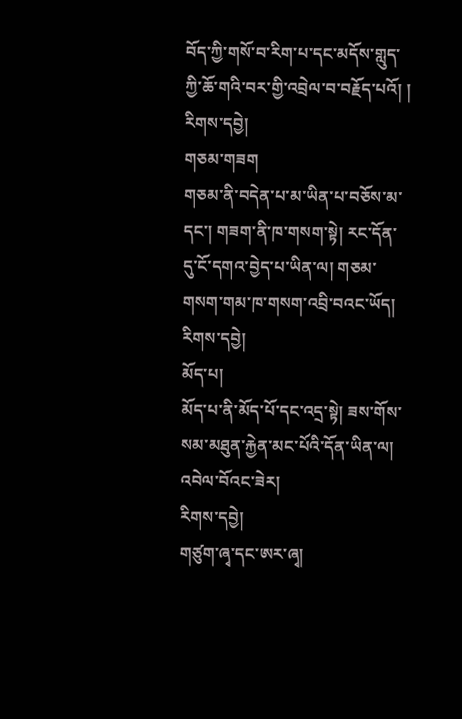བོད་ཀྱི་གསོ་བ་རིག་པ་དང་མདོས་གླུད་ཀྱི་ཆོ་གའི་བར་གྱི་འབྲེལ་བ་བརྗོད་པའོ། །
རིགས་དབྱེ།
གཅམ་གཟག
གཅམ་ནི་བདེན་པ་མ་ཡིན་པ་བཅོས་མ་དང་། གཟག་ནི་ཁ་གསག་སྟེ། རང་དོན་དུ་ངོ་དགའ་བྱེད་པ་ཡིན་ལ། གཅམ་གསག་གམ་ཁ་གསག་འབྲི་བའང་ཡོད།
རིགས་དབྱེ།
མོད་པ།
མོད་པ་ནི་མོད་པོ་དང་འདྲ་སྟེ། ཟས་གོས་སམ་མཐུན་རྐྱེན་མང་པོའི་དོན་ཡིན་ལ། འབེལ་བོའང་ཟེར།
རིགས་དབྱེ།
གཙུག་ཞྭ་དང་ཨར་ཞྭ།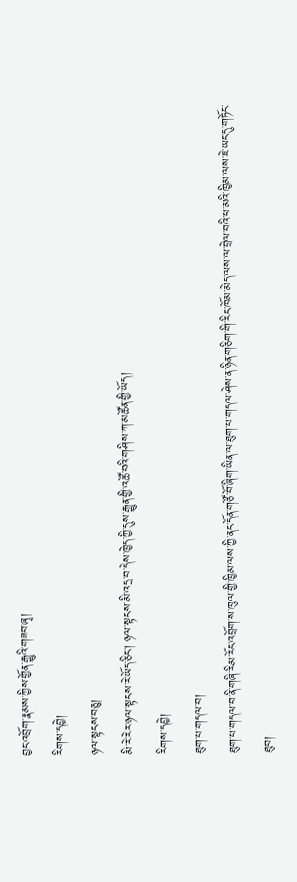བྱང་འབྲོག་རྣམས་ཀྱིས་གྱོན་རྒྱུའི་གཟབ་ཞྭ།
རིགས་དབྱེ།
ཉལ་སྟངས་བཅུ།
མི་རེ་རེར་ཉལ་སྟངས་རེ་ཡོད་ཅིང་། ཉལ་སྟངས་མི་འདྲ་བ་དེས་ཁྱེད་ཀྱི་དུས་རྒྱུན་གྱི་འཚོ་བའི་གཤིས་ཀ་མཚོན་གྱི་ཡོད།
རིགས་དབྱེ།
ཐུག་པ་གདལ་བ།
ཐུག་པ་གདལ་བ་ནི་གཞི་རིམ་རོང་འབྲོག་ས་ཁུལ་གྱི་ཁྱིམ་ལས་ཀྱི་ནང་དོན་གཙོ་བོ་ཞིག་ཡིན་ལ་ཐུག་པ་གདལ་ཤེས་ན་ཉིན་གཅིག་གི་རིང་ཁོམ་མེད་ལས་ལ་བྲེལ་བའི་ཕ་མའི་ཁྱིམ་ལས་ཇེ་ཡང་དུ་གཏོང་ཐུབ།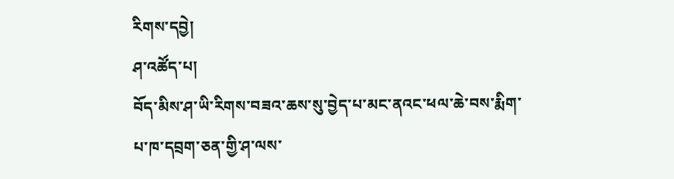རིགས་དབྱེ།
ཤ་འཚོད་པ།
བོད་མིས་ཤ་ཡི་རིགས་བཟའ་ཆས་སུ་བྱེད་པ་མང་ནའང་ཕལ་ཆེ་བས་རྨིག་པ་ཁ་དབྲག་ཅན་གྱི་ཤ་ལས་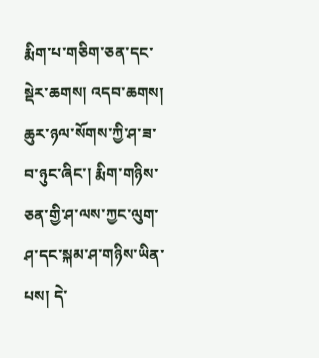རྨིག་པ་གཅིག་ཅན་དང་སྡེར་ཆགས། འདབ་ཆགས། ཆུར་ཉལ་སོགས་ཀྱི་ཤ་ཟ་བ་ཉུང་ཞིང་། རྨིག་གཉིས་ཅན་གྱི་ཤ་ལས་ཀྱང་ལུག་ཤ་དང་སྐམ་ཤ་གཉིས་ཡིན་པས། དེ་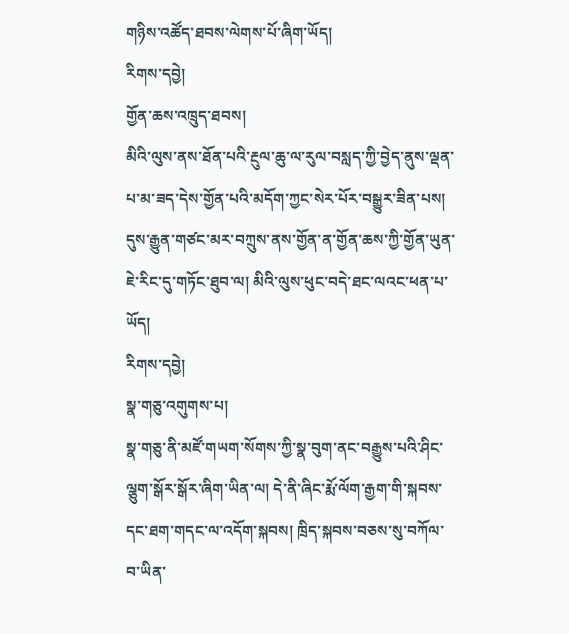གཉིས་འཚོད་ཐབས་ལེགས་པོ་ཞིག་ཡོད།
རིགས་དབྱེ།
གྱོན་ཆས་འཁྲུད་ཐབས།
མིའི་ལུས་ནས་ཐོན་པའི་རྔུལ་ཆུ་ལ་རུལ་བསླད་ཀྱི་བྱེད་ནུས་ལྡན་པ་མ་ཟད་དེས་གྱོན་པའི་མདོག་ཀྱང་སེར་པོར་བསྒྱུར་ཟིན་པས། དུས་རྒྱུན་གཙང་མར་བཀྲུས་ནས་གྱོན་ན་གྱོན་ཆས་ཀྱི་གྱོན་ཡུན་ཇེ་རིང་དུ་གཏོང་ཐུབ་ལ། མིའི་ལུས་ཕུང་བདེ་ཐང་ལའང་ཕན་པ་ཡོད།
རིགས་དབྱེ།
སྣ་གཅུ་འགུགས་པ།
སྣ་གཅུ་ནི་མཛོ་གཡག་སོགས་ཀྱི་སྣ་བུག་ནང་བརྒྱུས་པའི་ཤིང་ལྕུག་སྒོར་སྒོར་ཞིག་ཡིན་ལ། དེ་ནི་ཞིང་རྨོ་ལོག་རྒྱག་གི་སྐབས་དང་ཐག་གདང་ལ་འདོག་སྐབས། ཁྲིད་སྐབས་བཅས་སུ་བཀོལ་བ་ཡིན་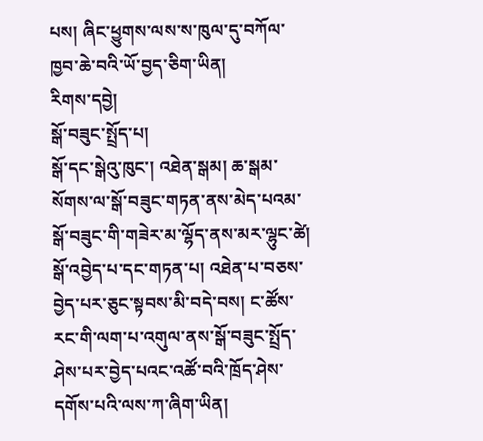པས། ཞིང་ཕྱུགས་ལས་ས་ཁུལ་དུ་བཀོལ་ཁྱབ་ཆེ་བའི་ཡོ་བྱད་ཅིག་ཡིན།
རིགས་དབྱེ།
སྒོ་བཟུང་སྤྲོད་པ།
སྒོ་དང་སྒེའུ་ཁུང་། འཐེན་སྒམ། ཆ་སྒམ་སོགས་ལ་སྒོ་བཟུང་གཏན་ནས་མེད་པའམ་སྒོ་བཟུང་གི་གཟེར་མ་ལྷོད་ནས་མར་ལྷུང་ཚེ། སྒོ་འབྱེད་པ་དང་གཏན་པ། འཐེན་པ་བཅས་བྱེད་པར་ཅུང་སྟབས་མི་བདེ་བས། ང་ཚོས་རང་གི་ལག་པ་འགུལ་ནས་སྒོ་བཟུང་སྤྲོད་ཤེས་པར་བྱེད་པའང་འཚོ་བའི་ཁྲོད་ཤེས་དགོས་པའི་ལས་ཀ་ཞིག་ཡིན།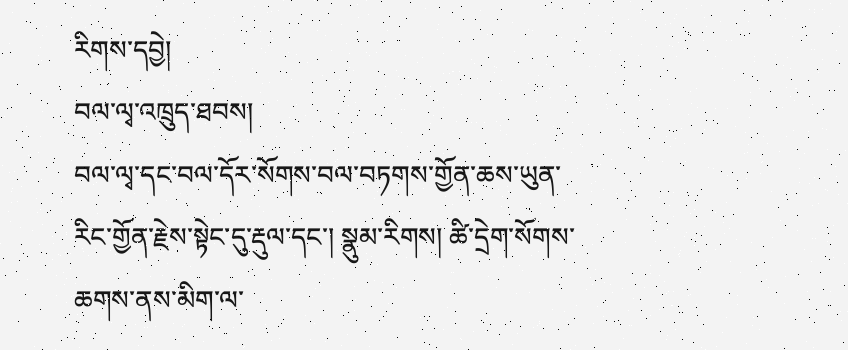རིགས་དབྱེ།
བལ་ལྭ་འཁྲུད་ཐབས།
བལ་ལྭ་དང་བལ་དོར་སོགས་བལ་བཏགས་གྱོན་ཆས་ཡུན་རིང་གྱོན་རྗེས་སྟེང་དུ་རྡུལ་དང་། སྣུམ་རིགས། ཚི་དྲེག་སོགས་ཆགས་ནས་མིག་ལ་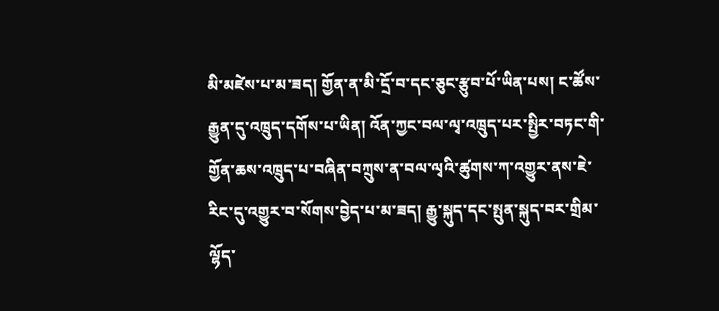མི་མཛེས་པ་མ་ཟད། གྱོན་ན་མི་དྲོ་བ་དང་ཅུང་རྩུབ་པོ་ཡིན་པས། ང་ཚོས་རྒྱུན་དུ་འཁྲུད་དགོས་པ་ཡིན། འོན་ཀྱང་བལ་ལྭ་འཁྲུད་པར་སྤྱིར་བཏང་གི་གྱོན་ཆས་འཁྲུད་པ་བཞིན་བཀྲུས་ན་བལ་ལྭའི་ཚུགས་ཀ་འགྱུར་ནས་ཇེ་རིང་དུ་འགྱུར་བ་སོགས་བྱེད་པ་མ་ཟད། རྒྱུ་སྐུད་དང་སྤུན་སྐུད་བར་གྲིམ་ལྷོད་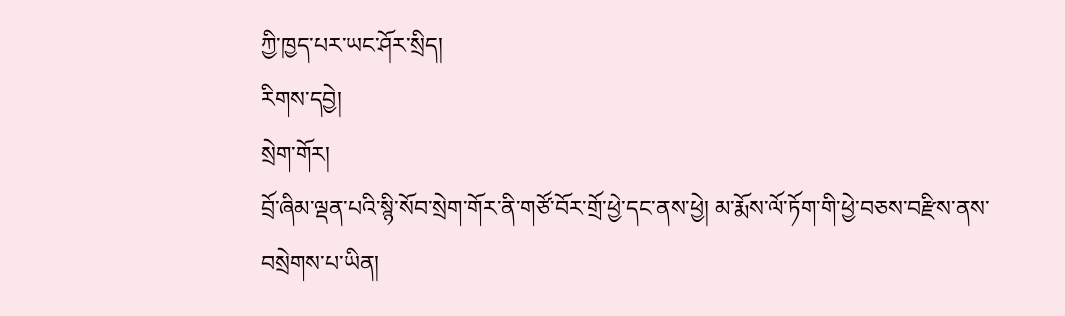ཀྱི་ཁྱད་པར་ཡང་ཤོར་སྲིད།
རིགས་དབྱེ།
སྲེག་གོར།
བྲོ་ཞིམ་ལྡན་པའི་སྙི་སོབ་སྲེག་གོར་ནི་གཙོ་བོར་གྲོ་ཕྱེ་དང་ནས་ཕྱེ། མ་རྨོས་ལོ་ཏོག་གི་ཕྱེ་བཅས་བརྫིས་ནས་བསྲེགས་པ་ཡིན།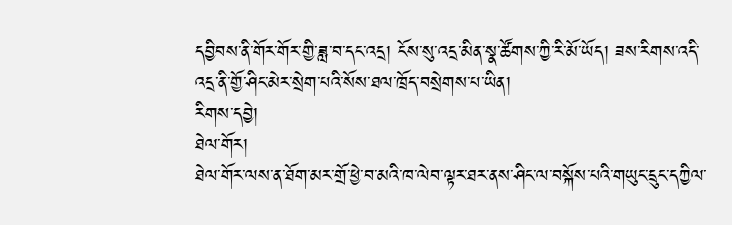དབྱིབས་ནི་གོར་གོར་གྱི་ཟླ་བ་དང་འདྲ། ངོས་སུ་འདྲ་མིན་སྣ་ཚོགས་ཀྱི་རི་མོ་ཡོད། ཟས་རིགས་འདི་འདྲ་ནི་གྱོ་ཤིང་མེར་སྲེག་པའི་སོས་ཐལ་ཁྲོད་བསྲེགས་པ་ཡིན།
རིགས་དབྱེ།
ཐེལ་གོར།
ཐེལ་གོར་ལས་ན་ཐོག་མར་གྲོ་ཕྱེ་བ་མའི་ཁ་ལེབ་ལྟར་ཐར་ནས་ཤིང་ལ་བསྐོས་པའི་གཡུང་དྲུང་དཀྱིལ་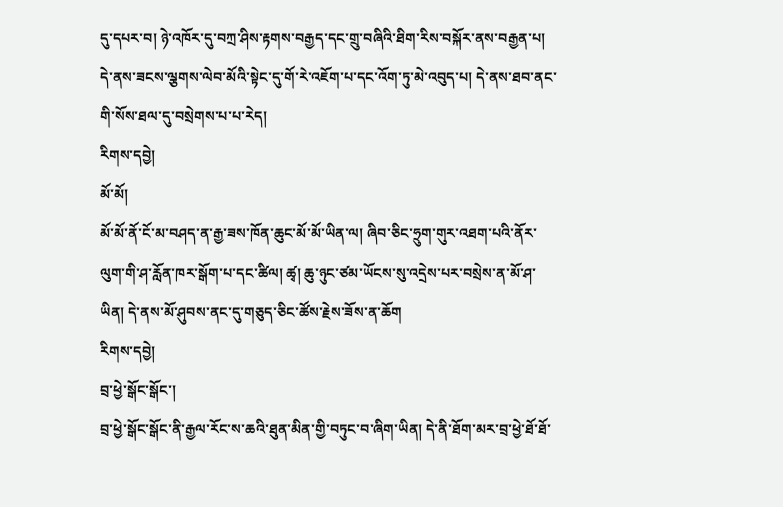དུ་དཔར་བ། ཉེ་འཁོར་དུ་བཀྲ་ཤིས་རྟགས་བརྒྱད་དང་གྲུ་བཞིའི་ཐིག་རིས་བསྐོར་ནས་བརྒྱན་པ། དེ་ནས་ཟངས་ལྕགས་ལེབ་མོའི་སྟེང་དུ་གོ་རེ་འཇོག་པ་དང་འོག་ཏུ་མེ་འབུད་པ། དེ་ནས་ཐབ་ནང་གི་སོས་ཐལ་དུ་བསྲེགས་པ་པ་རེད།
རིགས་དབྱེ།
མོ་མོ།
མོ་མོ་ནོ་ངོ་མ་བཤད་ན་རྒྱ་ཟས་ཁོན་ཆུང་མོ་མོ་ཡིན་ལ། ཞིབ་ཅིང་ཧྲུག་གུར་འཐག་པའི་ནོར་ལུག་གི་ཤ་རློན་ཁར་སྒོག་པ་དང་ཚིལ། ཚྭ། ཆུ་ཉུང་ཙམ་ཡོངས་སུ་འདྲེས་པར་བསྲེས་ན་མོ་ཤ་ཡིན། དེ་ནས་མོ་ཤུབས་ནང་དུ་གཅུད་ཅིང་ཚོས་རྗེས་ཟོས་ན་ཆོག
རིགས་དབྱེ།
བྲ་ཕྱེ་སྒོང་སྒོང་།
བྲ་ཕྱེ་སྒོང་སྒོང་ནི་རྒྱལ་རོང་ས་ཆའི་ཐུན་མིན་གྱི་བཏུང་བ་ཞིག་ཡིན། དེ་ནི་ཐོག་མར་བྲ་ཕྱེ་ཐོ་ཐོ་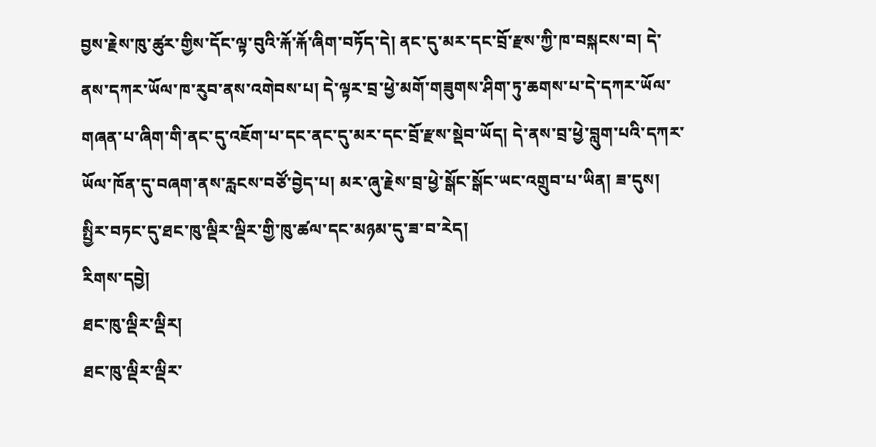བྱས་རྗེས་ཁུ་ཚུར་གྱིས་དོང་ལྟ་བུའི་རྐོ་རྐོ་ཞིག་བཏོད་དེ། ནང་དུ་མར་དང་བྲོ་རྫས་ཀྱི་ཁ་བསྐངས་བ། དེ་ནས་དཀར་ཡོལ་ཁ་རུབ་ནས་འགེབས་པ། དེ་ལྟར་བྲ་ཕྱེ་མགོ་གཟུགས་ཤིག་ཏུ་ཆགས་པ་དེ་དཀར་ཡོལ་གཞན་པ་ཞིག་གི་ནང་དུ་འཇོག་པ་དང་ནང་དུ་མར་དང་བྲོ་རྫས་སྡེབ་ཡོད། དེ་ནས་བྲ་ཕྱེ་བླུག་པའི་དཀར་ཡོལ་ཁོན་དུ་བཞག་ནས་རླངས་བཙོ་བྱེད་པ། མར་ཞུ་རྗེས་བྲ་ཕྱེ་སྒོང་སྒོང་ཡང་འགྲུབ་པ་ཡིན། ཟ་དུས། སྤྱིར་བཏང་དུ་ཐང་ཁུ་ལྡིར་ལྡིར་གྱི་ཁུ་ཚལ་དང་མཉམ་དུ་ཟ་བ་རེད།
རིགས་དབྱེ།
ཐང་ཁུ་ལྡིར་ལྡིར།
ཐང་ཁུ་ལྡིར་ལྡིར་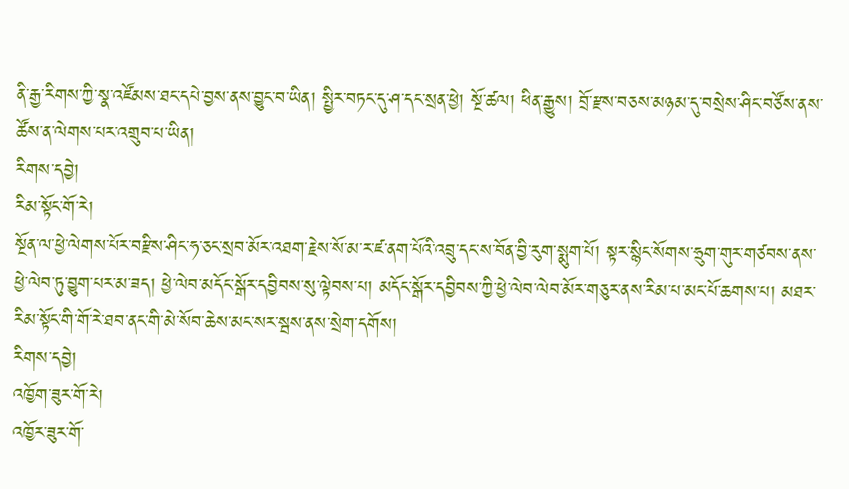ནི་རྒྱ་རིགས་ཀྱི་སྣ་འཛོམས་ཐང་དཔེ་བྱས་ནས་བྱུང་བ་ཡིན། སྤྱིར་བཏང་དུ་ཤ་དང་སྲན་ཕྱེ། སྔོ་ཚལ། ཕིན་རྒྱུས། བྲོ་རྫས་བཅས་མཉམ་དུ་བསྲེས་ཤིང་བཙོས་ནས་ཚོས་ན་ལེགས་པར་འགྲུབ་པ་ཡིན།
རིགས་དབྱེ།
རིམ་སྟོང་གོ་རེ།
སྔོན་ལ་ཕྱེ་ལེགས་པོར་བརྫིས་ཤིང་ཧ་ཅང་སྲབ་མོར་འཐག་རྗེས་སོ་མ་ར་ཛ་ནག་པོའི་འབྲུ་དང་ས་བོན་བྱི་རུག་སྨུག་པོ། སྟར་སྙིང་སོགས་ཧྲུག་གུར་གཙབས་ནས་ཕྱེ་ལེབ་ཏུ་བྱུག་པར་མ་ཟད། ཕྱེ་ལེབ་མདོང་སྒོར་དབྱིབས་སུ་ལྟེབས་པ། མདོང་སྒོར་དབྱིབས་ཀྱི་ཕྱེ་ལེབ་ལེབ་མོར་གཅུར་ནས་རིམ་པ་མང་པོ་ཆགས་པ། མཐར་རིམ་སྟོང་གི་གོ་རེ་ཐབ་ནང་གི་མེ་སོབ་ཆེས་མང་སར་སྦས་ནས་སྲེག་དགོས།
རིགས་དབྱེ།
འཁྱོག་ཟུར་གོ་རེ།
འཁྱོར་ཟུར་གོ་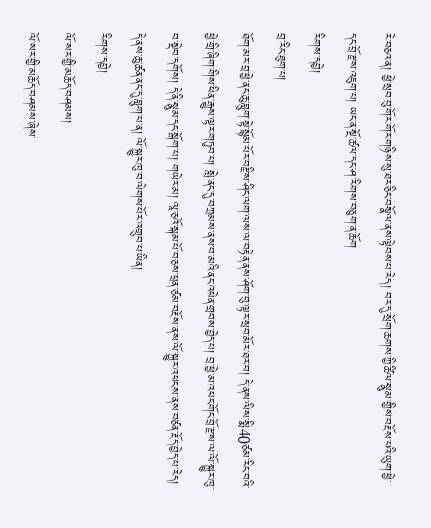རེ་བཅའ་ན། ཕྱེ་སྲབ་བུ་གོར་གོར་གཉིས་སུ་ཐར་ཅིང་བསྣོལ་ནས་ལྟེབས་པ་རེད། བར་དུ་སྲོག་ཆགས་ཀྱི་ཚིལ་སྣུམ་གྱིས་བརྔོས་པའི་ཡུག་ཕྱེ་དང་བྲོ་རྫས་འཇུག་པ། ཡང་ན་སྔོ་ཚལ་དང་ཤ་རིགས་བཅུག་ན་ཆོག
རིགས་དབྱེ།
བྲ་རིང་ཐུག་པ།
ཐོག་མར་བྲ་ཕྱེ་ནང་ཆུ་བླུག་སྟེ་སྙོམ་པོར་བརྫིས་ཤིང་ལག་ལས་ལ་བརྟེན་ནས་ཤོག་བུ་ལྟར་སྲབ་མོར་ཐར་བ། དེ་ནས་ལིས་སྨི40ཙམ་རིང་བའི་ཕྱེ་གྲི་ཞིག་གིས་ཕིན་རྒྱུས་ལྟར་གཏུབ་པ། སླེ་ནང་དུ་བཀྲམས་ནས་བ་མའི་ནང་འཕེན་གྲབས་བྱེད་པ། བྲ་ཕྱེ་མ་འཕང་གོང་བྲོ་རྫས་ལ་ལོ་སྐྱུར་ཁུ་བ་སྡེབ་དགོས། དེ་ནི་སྣུམ་དང་སྒོག་པ། གཡེར་མ། ལཱ་ཅའོ་སྐམ་པོ་བཅས་ཕྲན་ཙམ་བརྔོས་ནས་ལོ་སྐྱུར་འཕངས་ནས་བཙན་རྔོད་བྱེད་པ་རེད། དེ་ནས་ཆུ་ཚན་ནང་དུ་བླུག་པ་ན། ལོ་སྐྱུར་ཁུ་བ་ལེགས་པོར་འགྲུབ་པ་ཡིན།
རིགས་དབྱེ།
ལོ་སར་གྱི་མཆོད་བཤམས།
ལོ་སར་གྱི་མཆོད་བཤམས་ཞེས་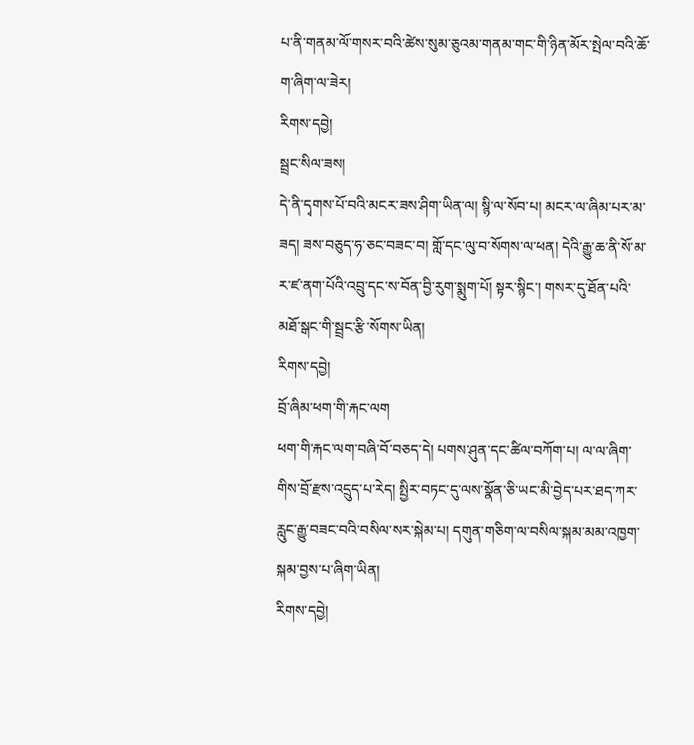པ་ནི་གནམ་ལོ་གསར་བའི་ཚེས་སུམ་ཅུའམ་གནམ་གང་གི་ཉིན་མོར་སྤེལ་བའི་ཆོ་ག་ཞིག་ལ་ཟེར།
རིགས་དབྱེ།
སྦྲང་སིལ་ཟས།
དེ་ནི་དྭགས་པོ་བའི་མངར་ཟས་ཤིག་ཡིན་ལ། སྙི་ལ་སོབ་པ། མངར་ལ་ཞིམ་པར་མ་ཟད། ཟས་བཅུད་ཧ་ཅང་བཟང་བ། གློ་དང་ལུ་བ་སོགས་ལ་ཕན། དེའི་རྒྱུ་ཆ་ནི་སོ་མ་ར་ཛ་ནག་པོའི་འབྲུ་དང་ས་བོན་བྱི་རུག་སྨུག་པོ། སྟར་སྙིང་། གསར་དུ་ཐོན་པའི་མཐོ་སྒང་གི་སྦྲང་རྩི་སོགས་ཡིན།
རིགས་དབྱེ།
བྲོ་ཞིམ་ཕག་གི་རྐང་ལག
ཕག་གི་རྐང་ལག་བཞི་བོ་བཅད་དེ། པགས་ཤུན་དང་ཚིལ་བཀོག་པ། ལ་ལ་ཞིག་གིས་བྲོ་རྫས་འདྲུད་པ་རེད། སྤྱིར་བཏང་དུ་ལས་སྣོན་ཅི་ཡང་མི་བྱེད་པར་ཐད་ཀར་རླུང་རྒྱུ་བཟང་བའི་བསིལ་སར་སྐེམ་པ། དགུན་གཅིག་ལ་བསིལ་སྐམ་མམ་འཁྱག་སྐམ་བྱས་པ་ཞིག་ཡིན།
རིགས་དབྱེ།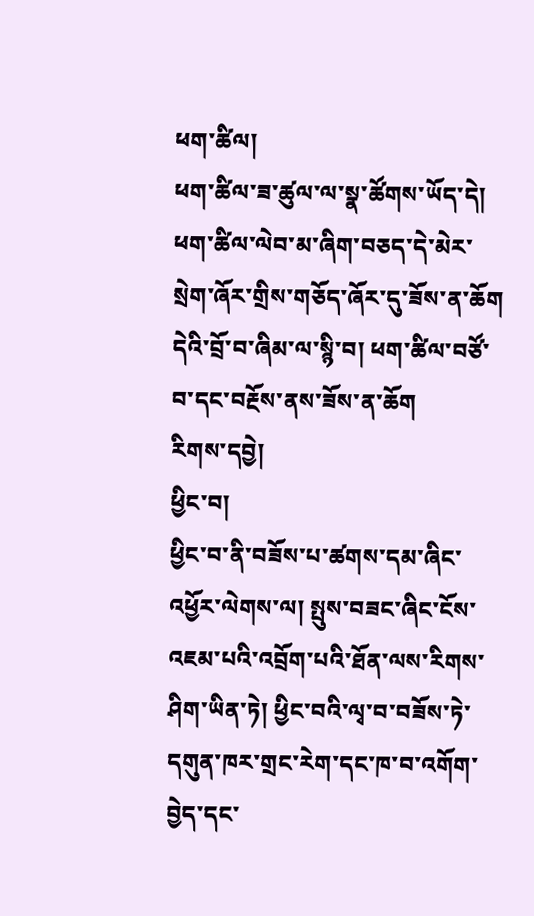ཕག་ཚིལ།
ཕག་ཚིལ་ཟ་ཚུལ་ལ་སྣ་ཚོགས་ཡོད་དེ། ཕག་ཚིལ་ལེབ་མ་ཞིག་བཅད་དེ་མེར་སྲེག་ཞོར་གྲིས་གཅོད་ཞོར་དུ་ཟོས་ན་ཆོག དེའི་བྲོ་བ་ཞིམ་ལ་སྙི་བ། ཕག་ཚིལ་བཙོ་བ་དང་བརྔོས་ནས་ཟོས་ན་ཆོག
རིགས་དབྱེ།
ཕྱིང་བ།
ཕྱིང་བ་ནི་བཟོས་པ་ཚགས་དམ་ཞིང་འཕྱོར་ལེགས་ལ། སྤུས་བཟང་ཞིང་ངོས་འཇམ་པའི་འབྲོག་པའི་ཐོན་ལས་རིགས་ཤིག་ཡིན་ཏེ། ཕྱིང་བའི་ལྭ་བ་བཟོས་ཏེ་དགུན་ཁར་གྲང་རེག་དང་ཁ་བ་འགོག་བྱེད་དང་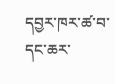དབྱར་ཁར་ཚ་བ་དང་ཆར་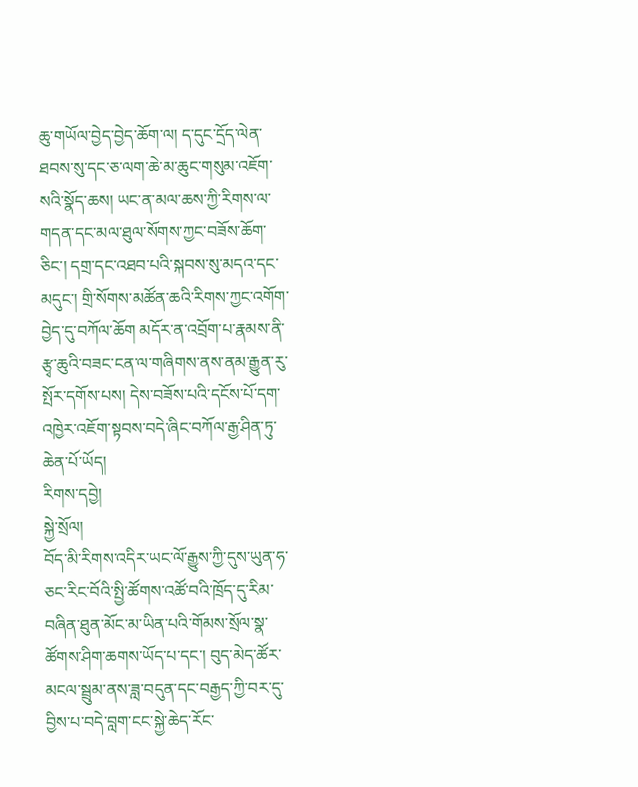ཆུ་གཡོལ་བྱེད་བྱེད་ཆོག་ལ། ད་དུང་དྲོད་ལེན་ཐབས་སུ་དང་ཅ་ལག་ཆེ་མ་ཆུང་གསུམ་འཇོག་སའི་སྣོད་ཆས། ཡང་ན་མལ་ཆས་ཀྱི་རིགས་ལ་གདན་དང་མལ་ཐུལ་སོགས་ཀྱང་བཟོས་ཆོག་ཅིང་། དགྲ་དང་འཐབ་པའི་སྐབས་སུ་མདའ་དང་མདུང་། གྲི་སོགས་མཚོན་ཆའི་རིགས་ཀྱང་འགོག་བྱེད་དུ་བཀོལ་ཆོག མདོར་ན་འབྲོག་པ་རྣམས་ནི་རྩྭ་ཆུའི་བཟང་ངན་ལ་གཞིགས་ནས་ནམ་རྒྱུན་རུ་སྤོར་དགོས་པས། དེས་བཟོས་པའི་དངོས་པོ་དག་འཁྱེར་འཇོག་སྟབས་བདེ་ཞིང་བཀོལ་རྒྱ་ཤིན་ཏུ་ཆེན་པོ་ཡོད།
རིགས་དབྱེ།
སྐྱེ་སྲོལ།
བོད་མི་རིགས་འདིར་ཡང་ལོ་རྒྱུས་ཀྱི་དུས་ཡུན་ཧ་ཅང་རིང་བོའི་སྤྱི་ཚོགས་འཚོ་བའི་ཁྲོད་དུ་རིམ་བཞིན་ཐུན་མོང་མ་ཡིན་པའི་གོམས་སྲོལ་སྣ་ཚོགས་ཤིག་ཆགས་ཡོད་པ་དང་། བུད་མེད་ཚོར་མངལ་སྦྲུམ་ནས་ཟླ་བདུན་དང་བརྒྱད་ཀྱི་བར་དུ་བྱིས་པ་བདེ་བླག་ངང་སྐྱེ་ཆེད་རོང་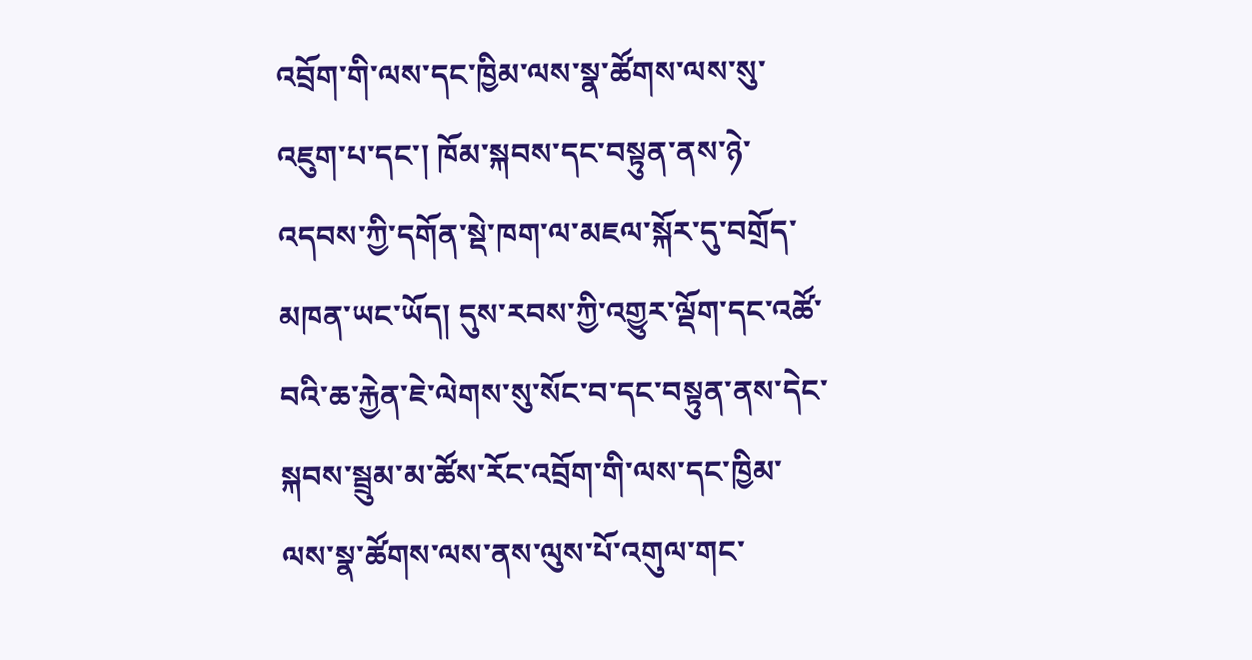འབྲོག་གི་ལས་དང་ཁྱིམ་ལས་སྣ་ཚོགས་ལས་སུ་འཇུག་པ་དང་། ཁོམ་སྐབས་དང་བསྟུན་ནས་ཉེ་འདབས་ཀྱི་དགོན་སྡེ་ཁག་ལ་མཇལ་སྐོར་དུ་བགྲོད་མཁན་ཡང་ཡོད། དུས་རབས་ཀྱི་འགྱུར་ལྡོག་དང་འཚོ་བའི་ཆ་རྐྱེན་ཇེ་ལེགས་སུ་སོང་བ་དང་བསྟུན་ནས་དེང་སྐབས་སྦྲུམ་མ་ཚོས་རོང་འབྲོག་གི་ལས་དང་ཁྱིམ་ལས་སྣ་ཚོགས་ལས་ནས་ལུས་པོ་འགུལ་གང་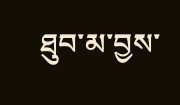ཐུབ་མ་བྱས་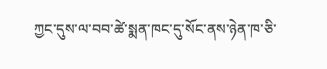ཀྱང་དུས་ལ་བབ་ཚེ་སྨན་ཁང་དུ་སོང་ནས་ཉེན་ཁ་ཅི་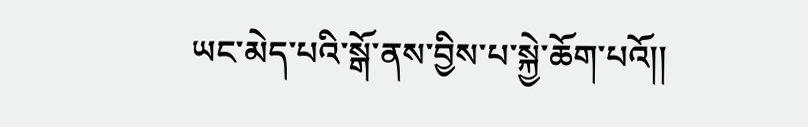ཡང་མེད་པའི་སྒོ་ནས་བྱིས་པ་སྐྱེ་ཆོག་པའོ།།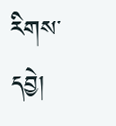རིགས་དབྱེ།